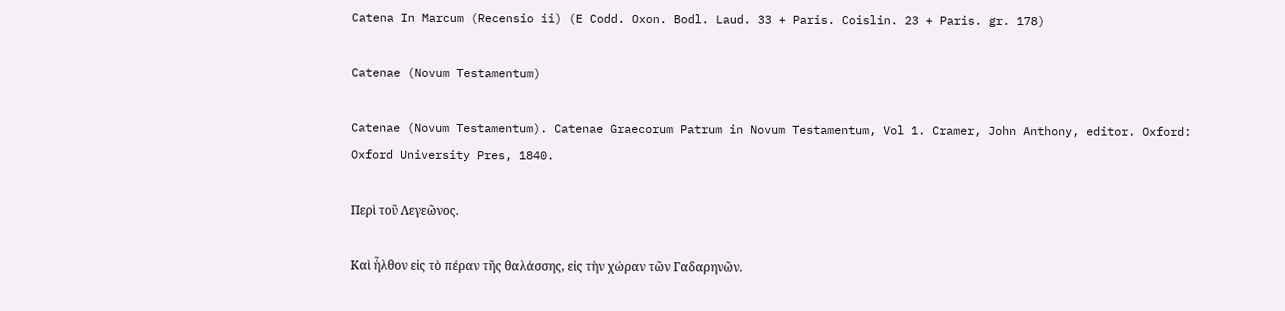Catena In Marcum (Recensio ii) (E Codd. Oxon. Bodl. Laud. 33 + Paris. Coislin. 23 + Paris. gr. 178)

Catenae (Novum Testamentum)

Catenae (Novum Testamentum). Catenae Graecorum Patrum in Novum Testamentum, Vol 1. Cramer, John Anthony, editor. Oxford: Oxford University Pres, 1840.

Περὶ τοῦ Λεγεῶνος.

Καὶ ἦλθον εἰς τὸ πέραν τῆς θαλάσσης, εἰς τὴν χώραν τῶν Γαδαρηνῶν.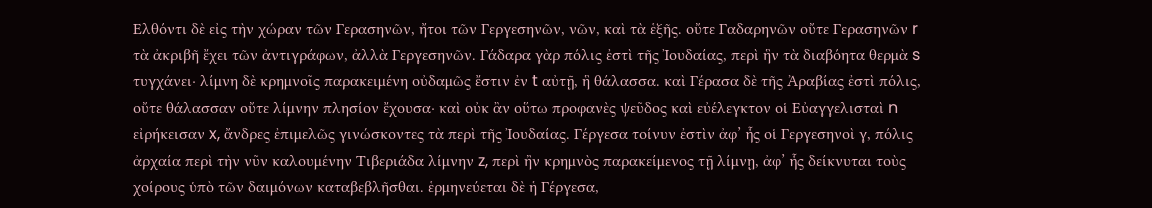Ελθόντι δὲ εἰς τὴν χώραν τῶν Γερασηνῶν, ἤτοι τῶν Γεργεσηνῶν, νῶν, καὶ τὰ ἑξῆς. οὔτε Γαδαρηνῶν οὔτε Γερασηνῶν r τὰ ἀκριβῆ ἔχει τῶν ἀντιγράφων, ἀλλὰ Γεργεσηνῶν. Γάδαρα γὰρ πόλις ἐστὶ τῆς Ἰουδαίας, περὶ ἣν τὰ διαβόητα θερμὰ s τυγχάνει· λίμνη δὲ κρημνοῖς παρακειμένη οὐδαμῶς ἔστιν ἐν t αὐτῇ, ἣ θάλασσα. καὶ Γέρασα δὲ τῆς Ἀραβίας ἐστὶ πόλις, οὔτε θάλασσαν οὔτε λίμνην πλησίον ἔχουσα· καὶ οὐκ ἂν οὕτω προφανὲς ψεῦδος καὶ εὐέλεγκτον οἱ Εὐαγγελισταὶ n εἰρήκεισαν x, ἄνδρες ἐπιμελῶς γινώσκοντες τὰ περὶ τῆς Ἰουδαίας. Γέργεσα τοίνυν ἐστὶν ἀφ’ ἧς οἱ Γεργεσηνοὶ γ, πόλις ἀρχαία περὶ τὴν νῦν καλουμένην Τιβεριάδα λίμνην z, περὶ ἢν κρημνὸς παρακείμενος τῇ λίμνῃ, ἀφ’ ἧς δείκνυται τοὺς χοίρους ὑπὸ τῶν δαιμόνων καταβεβλῆσθαι. ἑρμηνεύεται δὲ ἡ Γέργεσα,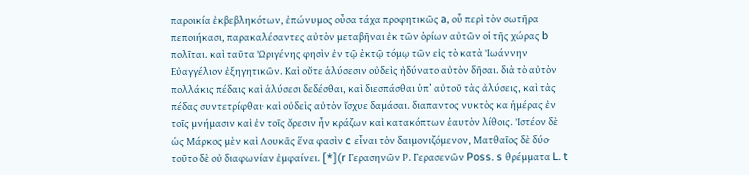παροικία ἐκβεβληκότων, ἐπώνυμος οὖσα τάχα προφητικῶς a, οὗ περὶ τὸν σωτῆρα πεποιήκασι, παρακαλέσαντες αὐτὸν μεταβῆναι ἐκ τῶν ὁρίων αὐτῶν οἱ τῆς χώρας b πολῖται. καὶ ταῦτα Ὠριγένης φησὶν ἐν τῷ ἑκτῷ τόμῳ τῶν εἰς τὸ κατὰ Ἰωάννην Εὐαγγέλιον ἐξηγητικῶν. Καὶ οὔτε ἁλύσεσιν οὐδεὶς ἠδύνατο αὐτὸν δῆσαι. διὰ τὸ αὐτὸν πολλάκις πέδαις καὶ ἁλύσεσι δεδέσθαι, καὶ διεσπάσθαι ὑπ’ αὐτοῦ τὰς ἀλύσεις, καὶ τὰς πέδας συντετρίφθαι· καὶ οὐδεὶς αὐτὸν ἴσχυε δαμάσαι. διαπαντος νυκτὸς κα ἡμέρας ἐν τοῖς μνήμασιν καὶ ἐν τοῖς ὄρεσιν ἦν κράζων καὶ κατακόπτων ἑαυτὸν λίθοις. Ἰστέον δὲ ὡς Μάρκος μὲν καὶ Λουκᾶς ἕνα φασὶν c εἶναι τὸν δαιμονιζόμενον, Ματθαῖος δὲ δύο· τοῦτο δὲ οὐ διαφωνίαν ἐμφαίνει. [*](r Γερασηνῶν Ρ. Γερασενῶν Poss. s θρέμματα L. t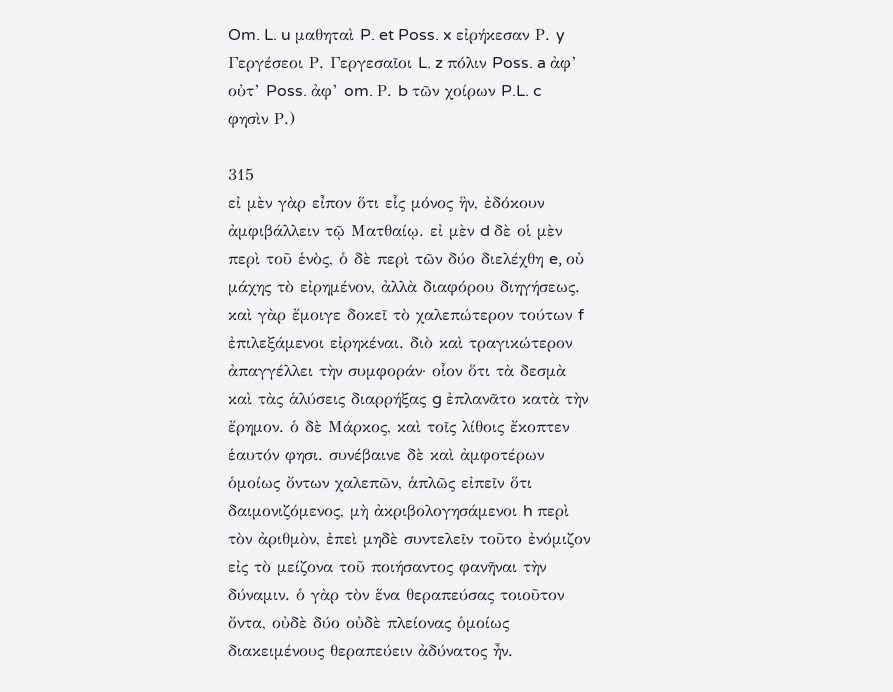Om. L. u μαθηταὶ P. et Poss. x εἰρήκεσαν Ρ. y Γεργέσεοι Ρ. Γεργεσαῖοι L. z πόλιν Poss. a ἀφ’ οὐτ’ Poss. ἀφ’ om. Ρ. b τῶν χοίρων P.L. c φησὶν Ρ.)

315
εἰ μὲν γὰρ εἶπον ὅτι εἷς μόνος ἣν, ἐδόκουν ἀμφιβάλλειν τῷ Ματθαίῳ. εἰ μὲν d δὲ οἱ μὲν περὶ τοῦ ἑνὸς, ὁ δὲ περὶ τῶν δύο διελέχθη e, οὐ μάχης τὸ εἰρημένον, ἀλλὰ διαφόρου διηγήσεως. καὶ γὰρ ἔμοιγε δοκεῖ τὸ χαλεπώτερον τούτων f ἐπιλεξάμενοι εἰρηκέναι. διὸ καὶ τραγικώτερον ἀπαγγέλλει τὴν συμφοράν· οἷον ὅτι τὰ δεσμὰ καὶ τὰς ἁλύσεις διαρρήξας g ἐπλανᾶτο κατὰ τὴν ἔρημον. ὁ δὲ Μάρκος, καὶ τοῖς λίθοις ἔκοπτεν ἑαυτόν φησι. συνέβαινε δὲ καὶ ἀμφοτέρων ὁμοίως ὄντων χαλεπῶν, ἁπλῶς εἰπεῖν ὅτι δαιμονιζόμενος, μὴ ἀκριβολογησάμενοι h περὶ τὸν ἀριθμὸν, ἐπεὶ μηδὲ συντελεῖν τοῦτο ἐνόμιζον εἰς τὸ μείζονα τοῦ ποιήσαντος φανῆναι τὴν δύναμιν. ὁ γὰρ τὸν ἕνα θεραπεύσας τοιοῦτον ὄντα, οὐδὲ δύο οὐδὲ πλείονας ὁμοίως διακειμένους θεραπεύειν ἀδύνατος ἦν.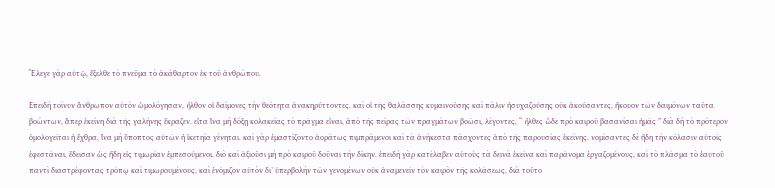Ἔλεγε γὰρ αὐτῷ, ἔξελθε τὸ πνεῦμα τὸ ἀκάθαρτον ἐκ τοῦ ἀνθρώπου.

Επειδὴ τοίνυν ἄνθρωπον αὐτὸν ὡμολόγησαν, ἦλθον οἱ δαίμονες τὴν θεότητα ἀνακηρύττοντες. καὶ οἱ τῆς θαλάσσης κυμαινούσης καὶ πάλιν ἡσυχαζούσης οὐκ ἀκούσαντες, ἤκουον τῶν δαιμόνων ταῦτα βοώντων, ἅπερ ἐκείνη διὰ τῆς γαλήνης ἔκραζεν. εἶτα ἵνα μὴ δόξῃ κολακείας τὸ πρᾶγμα εἶναι, ἀπὸ τῆς πείρας τῶν πραγμάτων βοῶσι, λέγοντες, “ ἦλθες ὧδε πρὸ καιροῦ βασανίσαι ἡμᾶς ” διὰ δὴ τὸ πρότερον ὁμολογεῖται ἡ ἔχθρα, ἵνα μὴ ὕποπτος αὐτῶν ἡ ἱκετηία γένηται. καὶ γὰρ ἐμαστίζοντο ἀοράτως πιμπράμενοι καὶ τὰ ἀνήκεστα πάσχοντες ἀπὸ τῆς παρουσίας ἐκείνης. νομίσαντες δὲ ἤδη τὴν κόλασιν αὐτοῖς ἐφεστάναι, ἔδεισαν ὡς ἤδη εἰς τιμωρίαν ἐμπεσούμενοι. διὸ καὶ ἀξιοῦσι μὴ πρὸ καιροῦ δοῦναι τὴν δίκην. ἐπειδὴ γὰρ κατέλαβεν αὐτοὺς τὰ δεινὰ ἐκεῖνα καὶ παράνομα ἐργαζομένους, καὶ τὸ πλάσμα τὸ ἑαυτοῦ παντὶ διαστρέφοντας τρόπῳ καὶ τιμωρουμένους, καὶ ἐνόμιζον αὐτὸν δι’ ὑπερβολὴν τῶν γενομένων οὐκ ἀναμενεῖν τὸν καιρὸν τῆς κολάσεως, διὰ τοῦτο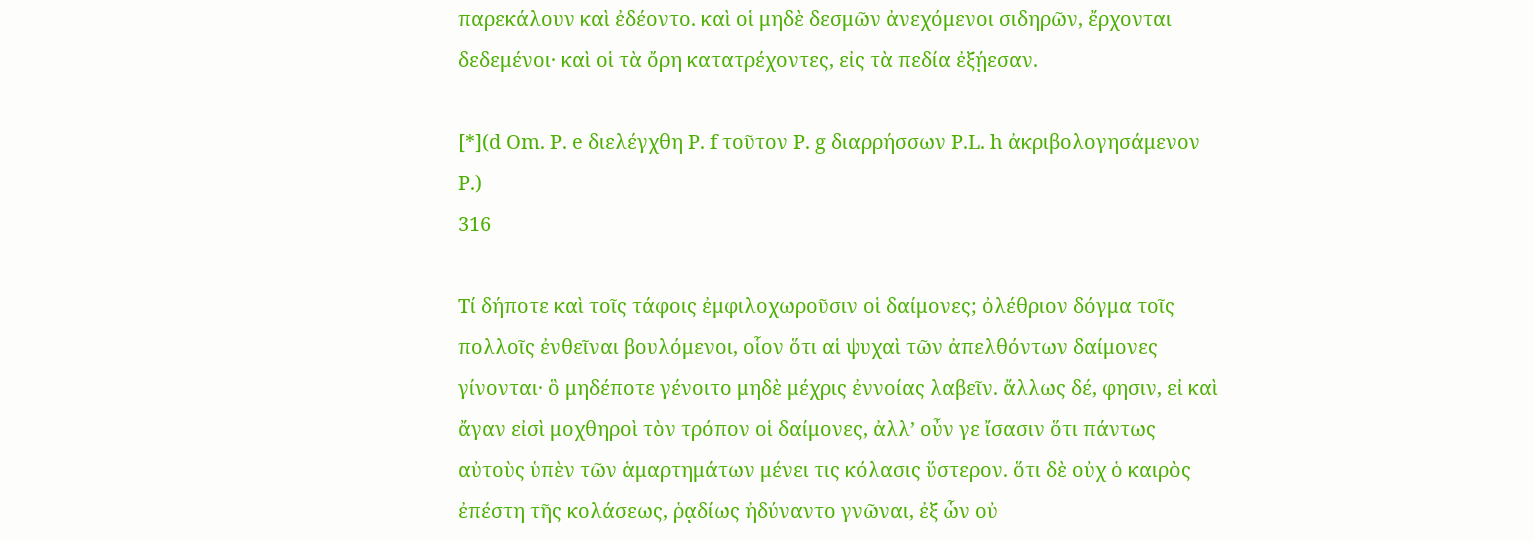παρεκάλουν καὶ ἐδέοντο. καὶ οἱ μηδὲ δεσμῶν ἀνεχόμενοι σιδηρῶν, ἔρχονται δεδεμένοι· καὶ οἱ τὰ ὄρη κατατρέχοντες, εἰς τὰ πεδία ἐξῄεσαν.

[*](d Om. Ρ. e διελέγχθη Ρ. f τοῦτον Ρ. g διαρρήσσων P.L. h ἀκριβολογησάμενον Ρ.)
316

Τί δήποτε καὶ τοῖς τάφοις ἐμφιλοχωροῦσιν οἱ δαίμονες; ὀλέθριον δόγμα τοῖς πολλοῖς ἐνθεῖναι βουλόμενοι, οἷον ὅτι αἱ ψυχαὶ τῶν ἀπελθόντων δαίμονες γίνονται· ὃ μηδέποτε γένοιτο μηδὲ μέχρις ἐννοίας λαβεῖν. ἄλλως δέ, φησιν, εἰ καὶ ἄγαν εἰσὶ μοχθηροὶ τὸν τρόπον οἱ δαίμονες, ἀλλ’ οὖν γε ἴσασιν ὅτι πάντως αὐτοὺς ὑπὲν τῶν ἁμαρτημάτων μένει τις κόλασις ὕστερον. ὅτι δὲ οὐχ ὁ καιρὸς ἐπέστη τῆς κολάσεως, ῥᾳδίως ἠδύναντο γνῶναι, ἐξ ὧν οὐ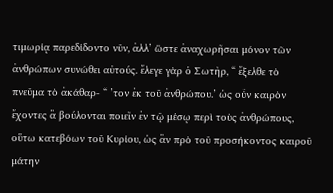τιμωρίᾳ παρεδίδοντο νῦν, ἀλλ’ ὥστε ἀναχωρῆσαι μόνον τῶν ἀνθρώπων συνώθει αὐτούς. ἔλεγε γὰρ ὁ Σωτὴρ, “ ἔξελθε τὸ πνεῦμα τὸ ἀκάθαρ- “ ’τον ἐκ τοῦ ἀνθρώπου.’ ὡς οὖν καιρὸν ἔχοντες ἃ βούλονται ποιεῖν ἐν τῷ μέσῳ περὶ τοὺς ἀνθρώπους, οὕτω κατεβόων τοῦ Κυρίου, ὡς ἃν πρὸ τοῦ προσήκοντος καιροῦ μάτην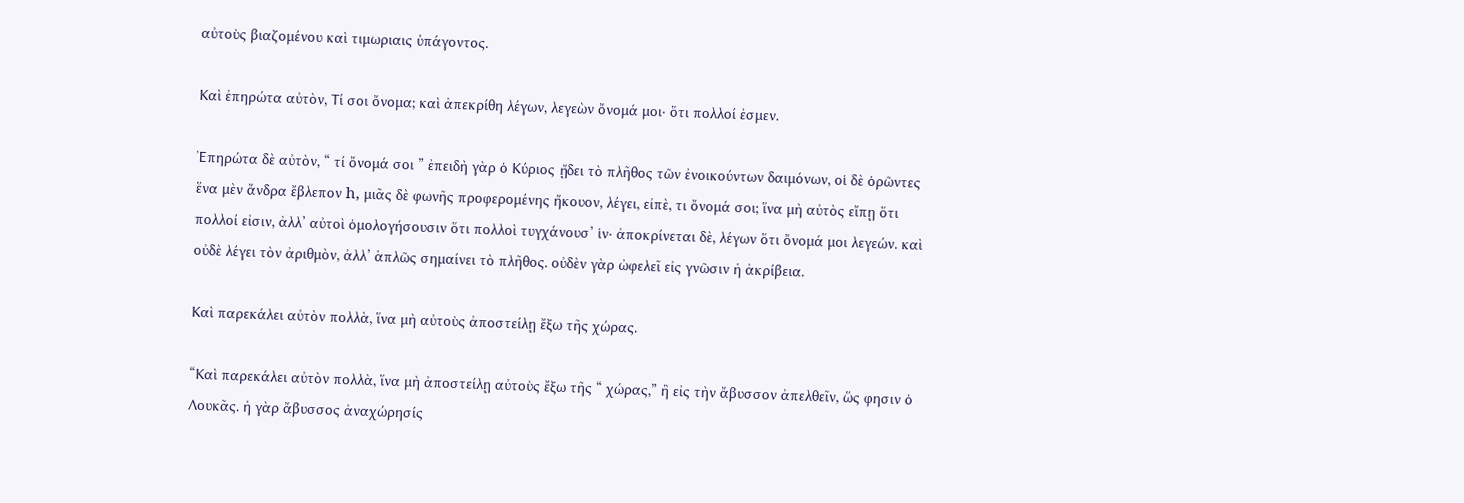αὐτοὺς βιαζομένου καὶ τιμωριαις ὑπάγοντος.

Καὶ ἐπηρώτα αὐτὸν, Τί σοι ὄνομα; καὶ ἀπεκρίθη λέγων, λεγεὼν ὄνομά μοι· ὅτι πολλοί ἐσμεν.

Ἐπηρώτα δὲ αὐτὸν, “ τί ὄνομά σοι ” ἐπειδὴ γὰρ ὁ Κύριος ᾔδει τὸ πλῆθος τῶν ἐνοικούντων δαιμόνων, οἱ δὲ ὁρῶντες ἕνα μὲν ἄνδρα ἔβλεπον h, μιᾶς δὲ φωνῆς προφερομένης ἤκουον, λέγει, εἰπὲ, τι ὄνομά σοι; ἵνα μὴ αὐτὸς εἴπῃ ὅτι πολλοί εἰσιν, ἀλλ’ αὐτοὶ ὁμολογήσουσιν ὅτι πολλοὶ τυγχάνουσ’ ἱν· ἀποκρίνεται δὲ, λέγων ὅτι ὄνομά μοι λεγεών. καὶ οὐδὲ λέγει τὸν ἀριθμὸν, ἀλλ’ ἁπλῶς σημαίνει τὸ πλῆθος. οὐδὲν γὰρ ὠφελεῖ εἰς γνῶσιν ἡ ἀκρίβεια.

Καὶ παρεκάλει αὐτὸν πολλὰ, ἵνα μὴ αὐτοὺς ἀποστείλῃ ἔξω τῆς χώρας.

“Καὶ παρεκάλει αὐτὸν πολλὰ, ἵνα μὴ ἀποστείλῃ αὐτοὺς ἔξω τῆς “ χώρας,” ἢ εἰς τὴν ἄβυσσον ἀπελθεῖν, ὥς φησιν ὁ Λουκᾶς. ἡ γὰρ ἄβυσσος ἀναχώρησίς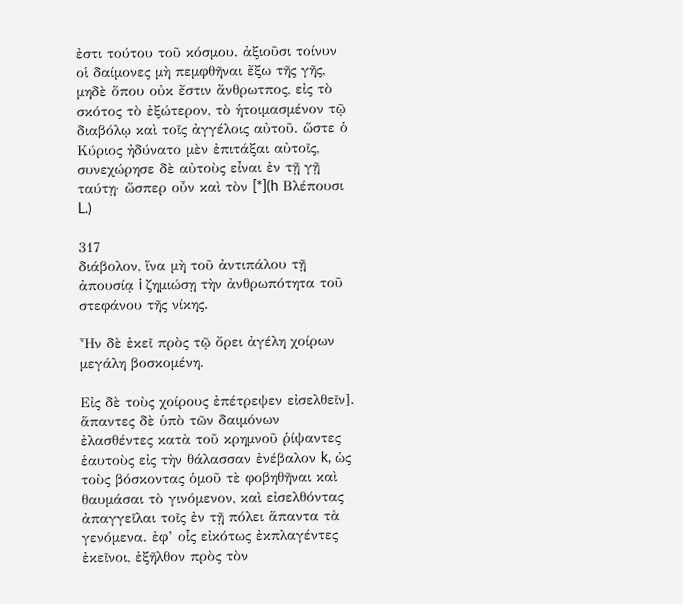ἐστι τούτου τοῦ κόσμου. ἀξιοῦσι τοίνυν οἱ δαίμονες μὴ πεμφθῆναι ἔξω τῆς γῆς, μηδὲ ὅπου οὐκ ἔστιν ἄνθρωτπος, εἰς τὸ σκότος τὸ ἐξώτερον, τὸ ἡτοιμασμένον τῷ διαβόλῳ καὶ τοῖς ἀγγέλοις αὐτοῦ. ὥστε ὁ Κύριος ἠδύνατο μὲν ἐπιτάξαι αὐτοῖς, συνεχώρησε δὲ αὐτοὺς εἶναι ἐν τῇ γῇ ταύτῃ· ὥσπερ οὖν καὶ τὸν [*](h Βλέπουσι L.)

317
διάβολον, ἵνα μὴ τοῦ ἀντιπάλου τῇ ἀπουσίᾳ i ζημιώσῃ τὴν ἀνθρωπότητα τοῦ στεφάνου τῆς νίκης.

Ἦν δὲ ἐκεῖ πρὸς τῷ ὄρει ἀγέλη χοίρων μεγάλη βοσκομένη.

Εἰς δὲ τοὺς χοίρους ἐπέτρεψεν εἰσελθεῖν]. ἅπαντες δὲ ὑπὸ τῶν δαιμόνων ἐλασθέντες κατὰ τοῦ κρημνοῦ ῥίψαντες ἑαυτοὺς εἰς τὴν θάλασσαν ἐνέβαλον k, ὡς τοὺς βόσκοντας ὁμοῦ τὲ φοβηθῆναι καὶ θαυμάσαι τὸ γινόμενον, καὶ εἰσελθόντας ἀπαγγεῖλαι τοῖς ἐν τῇ πόλει ἅπαντα τὰ γενόμενα. ἐφ’ οἷς εἰκότως ἐκπλαγέντες ἐκεῖνοι, ἐξῆλθον πρὸς τὸν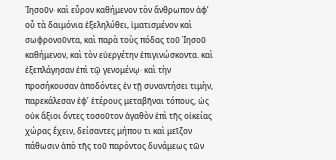Ἰησοῦν· καὶ εὗρον καθήμενον τὸν ἄνθρωπον ἀφ’ οὗ τὰ δαιμόνια ἐξεληλύθει, ἱματισμένον καὶ σωφρονοῦντα, καὶ παρὰ τοὺς πόδας τοῦ Ἰησοῦ καθήμενον, καὶ τὸν εὐεργέτην ἐπιγινώσκοντα. καὶ ἐξεπλάγησαν ἐπὶ τῷ γενομένῳ· καὶ τὴν προσήκουσαν ἀποδόντες ἐν τῇ συναντήσει τιμὴν, παρεκάλεσαν ἐφ’ ἑτέρους μεταβῆναι τόπους, ὡς οὐκ ἄξιοι ὄντες τοσοῦτον ἀγαθὸν ἐπὶ τῆς οἰκείας χώρας ἔχειν, δείσαντες μήπου τι καὶ μεῖζον πάθωσιν ἀπὸ τῆς τοῦ παρόντος δυνάμεως τῶν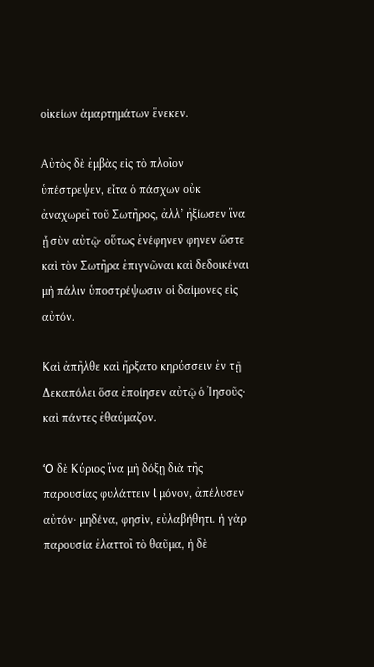οἰκείων ἁμαρτημάτων ἕνεκεν.

Αὐτὸς δὲ ἐμβὰς εἰς τὸ πλοῖον ὑπέστρεψεν, εἶτα ὁ πάσχων οὐκ ἀναχωρεῖ τοῦ Σωτῆρος, ἀλλ’ ἠξίωσεν ἵνα ᾗ σὺν αὐτῷ· οὕτως ἐνέφηνεν φηνεν ὥστε καὶ τὸν Σωτῆρα ἐπιγνῶναι καὶ δεδοικέναι μὴ πάλιν ὑποστρέψωσιν οἱ δαίμονες εἰς αὐτόν.

Καὶ ἀπῆλθε καὶ ἤρξατο κηρύσσειν ἐν τῇ Δεκαπόλει ὅσα ἐποίησεν αὐτῷ ὁ Ἰησοῦς· καὶ πάντες ἐθαύμαζον.

‘O δὲ Κύριος ἵνα μὴ δόξῃ διὰ τῆς παρουσίας φυλάττειν l μόνον, ἀπέλυσεν αὐτόν· μηδένα, φησὶν, εὐλαβήθητι. ἡ γὰρ παρουσία ἐλαττοῖ τὸ θαῦμα, ἡ δὲ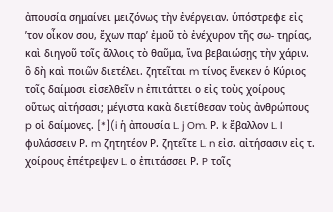ἀπουσία σημαίνει μειζόνως τὴν ἐνέργειαν. ὑπόστρεφε εἰς ’τον οἶκον σου, ἔχων παρ’ ἐμοῦ τὸ ἐνέχυρον τῆς σω- τηρίας, καὶ διηγοῦ τοῖς ἄλλοις τὸ θαῦμα, ἵνα βεβαιώσῃς τὴν χάριν. ὃ δὴ καὶ ποιῶν διετέλει. ζητεῖται m τίνος ἕνεκεν ὁ Κύριος τοῖς δαίμοσι εἰσελθεῖν n ἐπιτάττει ο εἰς τοὺς χοίρους οὕτως αἰτήσασι; μέγιστα κακὰ διετίθεσαν τοὺς ἀνθρώπους p οἱ δαίμονες. [*](i ἡ ἀπουσία L. j Om. Ρ. k ἔβαλλον L. l φυλάσσειν Ρ. m ζητητέον Ρ. ζητεῖτε L. n εἰσ. αἰτήσασιν εἰς τ. χοίρους ἐπέτρεψεν L. ο ἐπιτάσσει Ρ. P τοῖς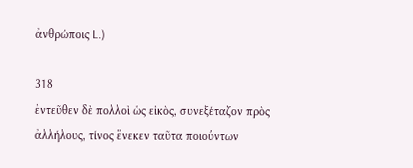ἀνθρώποις L.)

318
ἐντεῦθεν δὲ πολλοὶ ὡς εἰκὸς, συνεξέταζον πρὸς ἀλλήλους, τίνος ἕνεκεν ταῦτα ποιούντων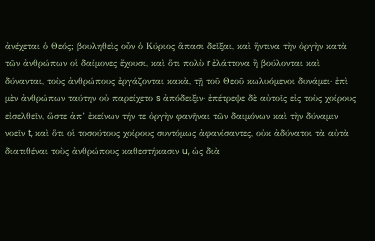ἀνέχεται ὁ Θεός; βουληθεὶς οὖν ὁ Κύριος ἅπασι δεῖξαι, καὶ ἥντινα τὴν ὀργὴν κατὰ τῶν ἀνθρώπων οἱ δαίμονες ἔχουσι, καὶ ὅτι πολὺ r ἐλάττονα ἢ βούλονται καὶ δύνανται, τοὺς ἀνθρώπους ἐργάζονται κακὰ, τῇ τοῦ Θεοῦ κωλυόμενοι δυνάμει· ἐπὶ μὲν ἀνθρώπων ταύτην οὐ παρείχετο s ἀπόδειξιν· ἐπέτρεψε δὲ αὐτοῖς εἰς τοὺς χοίρους εἰσελθεῖν, ὥστε ἀπ’ ἐκείνων τήν τε ὀργὴν φανῆναι τῶν δαιμόνων καὶ τὴν δύναμιν νοεῖν t, καὶ ὅτι οἱ τοσούτους χοίρους συντόμως ἀφανίσαντες, οὐκ ἀδύνατοι τὰ αὐτὰ διατιθέναι τοὺς ἀνθρώπους καθεστήκασιν u, ὡς διὰ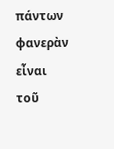πάντων φανερὰν εἶναι τοῦ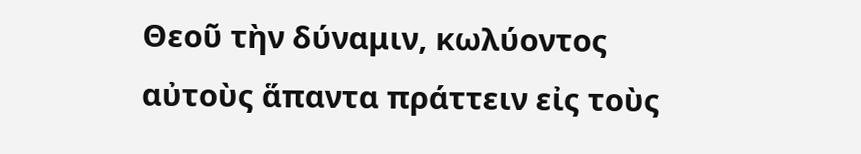Θεοῦ τὴν δύναμιν, κωλύοντος αὐτοὺς ἅπαντα πράττειν εἰς τοὺς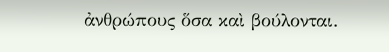ἀνθρώπους ὅσα καὶ βούλονται.